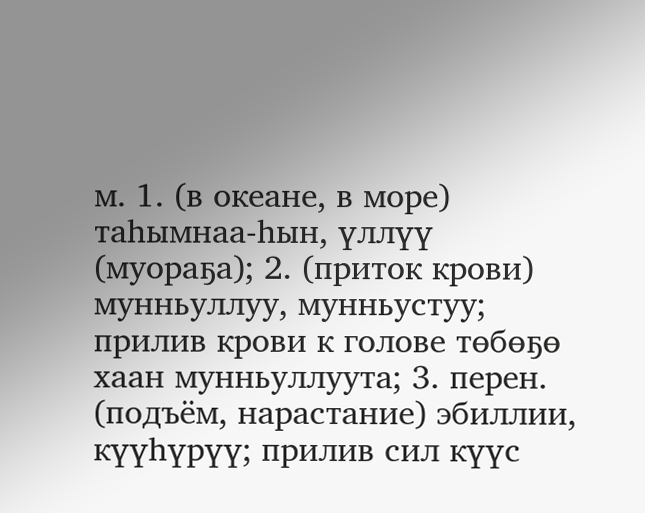м. 1. (в океане, в море) таһымнаа-һын, үллүү (муораҕа); 2. (приток крови) мунньуллуу, мунньустуу; прилив крови к голове төбөҕө хаан мунньуллуута; 3. перен. (подъём, нарастание) эбиллии, күүһүрүү; прилив сил күүс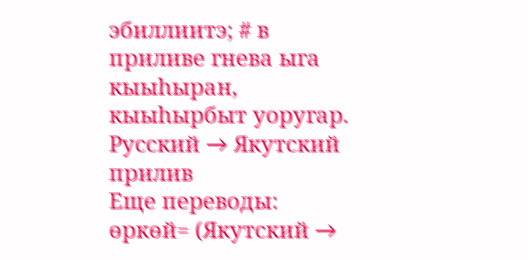эбиллиитэ; # в приливе гнева ыга кыыһыран, кыыһырбыт уоругар.
Русский → Якутский
прилив
Еще переводы:
өркөй= (Якутский →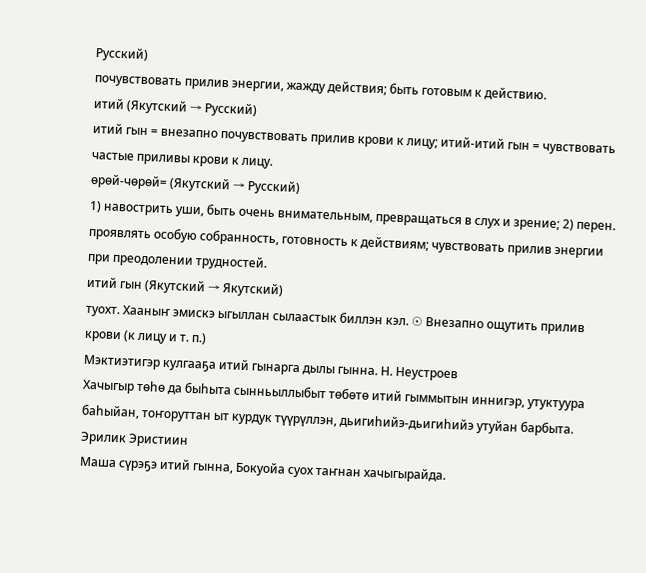Русский)
почувствовать прилив энергии, жажду действия; быть готовым к действию.
итий (Якутский → Русский)
итий гын = внезапно почувствовать прилив крови к лицу; итий-итий гын = чувствовать частые приливы крови к лицу.
өрөй-чөрөй= (Якутский → Русский)
1) навострить уши, быть очень внимательным, превращаться в слух и зрение; 2) перен. проявлять особую собранность, готовность к действиям; чувствовать прилив энергии при преодолении трудностей.
итий гын (Якутский → Якутский)
туохт. Хааныҥ эмискэ ыгыллан сылаастык биллэн кэл. ☉ Внезапно ощутить прилив крови (к лицу и т. п.)
Мэктиэтигэр кулгааҕа итий гынарга дылы гынна. Н. Неустроев
Хачыгыр төһө да быһыта сынньыллыбыт төбөтө итий гыммытын иннигэр, утуктуура баһыйан, тоҥоруттан ыт курдук түүрүллэн, дьигиһийэ-дьигиһийэ утуйан барбыта. Эрилик Эристиин
Маша сүрэҕэ итий гынна, Бокуойа суох таҥнан хачыгырайда.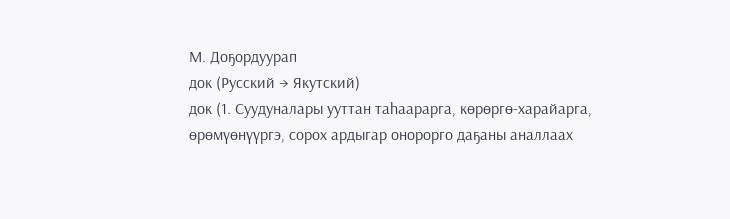М. Доҕордуурап
док (Русский → Якутский)
док (1. Суудуналары ууттан таһаарарга, көрөргө-харайарга, өрөмүөнүүргэ, сорох ардыгар онорорго даҕаны аналлаах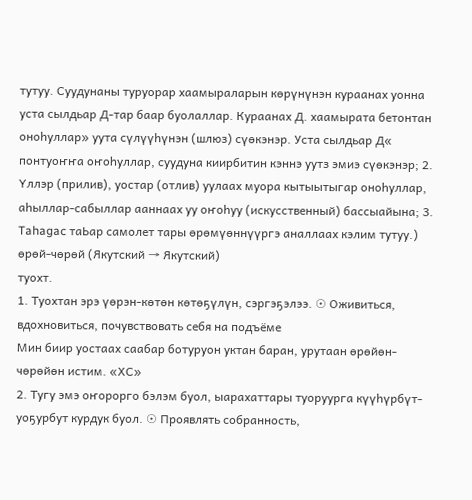тутуу. Суудунаны туруорар хаамыраларын көрүнүнэн кураанах уонна уста сылдьар Д-тар баар буолаллар. Кураанах Д. хаамырата бетонтан оноһуллар» уута сүлүүһүнэн (шлюз) сүөкэнэр. Уста сылдьар Д« понтуоҥҥа оҥоһуллар, суудуна киирбитин кэннэ уутз эмиэ сүөкэнэр; 2. Үллэр (прилив), уостар (отлив) уулаах муора кытыытыгар оноһуллар, аһыллар-сабыллар ааннаах уу оҥоһуу (искусственный) бассыайына; 3. Tahagac таЬар самолет тары өрөмүөннүүргэ аналлаах кэлим тутуу.)
өрөй-чөрөй (Якутский → Якутский)
туохт.
1. Туохтан эрэ үөрэн-көтөн көтөҕүлүн, сэргэҕэлээ. ☉ Оживиться, вдохновиться, почувствовать себя на подъёме
Мин биир уостаах саабар ботуруон уктан баран, урутаан өрөйөн-чөрөйөн истим. «ХС»
2. Тугу эмэ оҥорорго бэлэм буол, ыарахаттары туоруурга күүһүрбүт-уоҕурбут курдук буол. ☉ Проявлять собранность,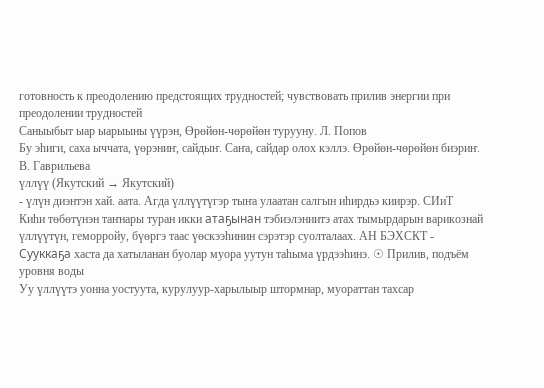готовность к преодолению предстоящих трудностей; чувствовать прилив энергии при преодолении трудностей
Саныыбыт ыар ыарыыны үүрэн, Өрөйөн-чөрөйөн турууну. Л. Попов
Бу эһиги, саха ыччата, үөрэниҥ, сайдыҥ. Саҥа, сайдар олох кэллэ. Өрөйөн-чөрөйөн биэриҥ. В. Гаврильева
үллүү (Якутский → Якутский)
- үлүн диэнтэн хай. аата. Агда үллүүтүгэр тыҥа улаатан салгын иһирдьэ киирэр. СИиТ
Киһи төбөтүнэн таҥнары туран икки атаҕынан тэбиэлэниитэ атах тымырдарын варикознай үллүүтүн, геморройу, бүөргэ таас үөскээһинин сэрэтэр суолталаах. АН БЭХСКТ - Сууккаҕа хаста да хатыланан буолар муора уутун таһыма үрдээһинэ. ☉ Прилив, подъём уровня воды
Уу үллүүтэ уонна уостуута, курулуур-харылыыр штормнар, муораттан тахсар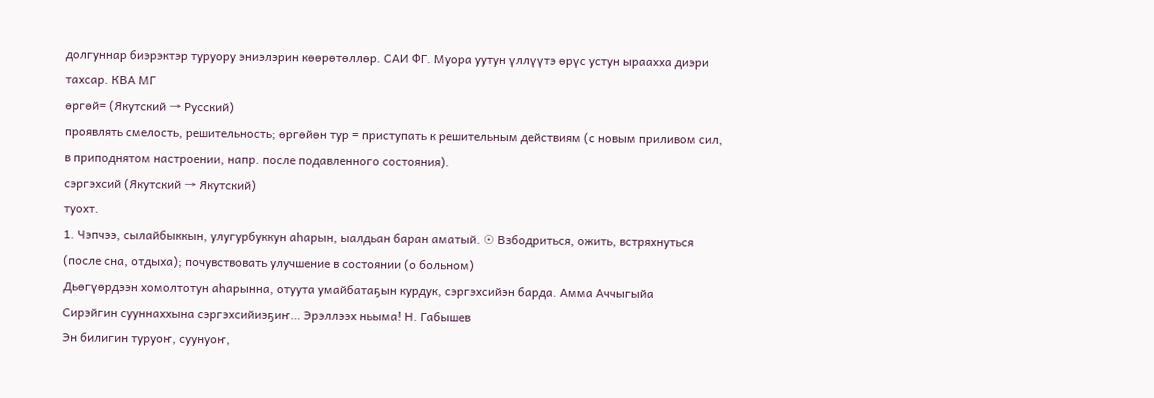долгуннар биэрэктэр туруору эниэлэрин көөрөтөллөр. САИ ФГ. Муора уутун үллүүтэ өрүс устун ыраахха диэри тахсар. КВА МГ
өргөй= (Якутский → Русский)
проявлять смелость, решительность; өргөйөн тур = приступать к решительным действиям (с новым приливом сил, в приподнятом настроении, напр. после подавленного состояния).
сэргэхсий (Якутский → Якутский)
туохт.
1. Чэпчээ, сылайбыккын, улугурбуккун аһарын, ыалдьан баран аматый. ☉ Взбодриться, ожить, встряхнуться (после сна, отдыха); почувствовать улучшение в состоянии (о больном)
Дьөгүөрдээн хомолтотун аһарынна, отуута умайбатаҕын курдук, сэргэхсийэн барда. Амма Аччыгыйа
Сирэйгин сууннаххына сэргэхсийиэҕиҥ… Эрэллээх ньыма! Н. Габышев
Эн билигин туруоҥ, суунуоҥ,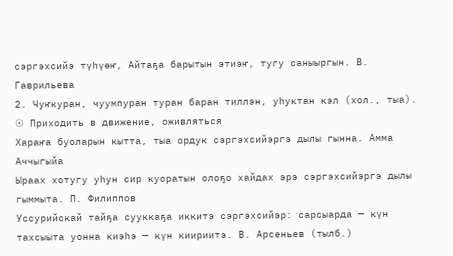сэргэхсийэ түһүөҥ, Айтаҕа барытын этиэҥ, тугу саныыргын. В. Гаврильева
2. Чуҥкуран, чуумпуран туран баран тиллэн, уһуктан кэл (хол., тыа). ☉ Приходить в движение, оживляться
Хараҥа буоларын кытта, тыа ордук сэргэхсийэргэ дылы гынна. Амма Аччыгыйа
Ыраах хотугу уһун сир куоратын олоҕо хайдах эрэ сэргэхсийэргэ дылы гыммыта. П. Филиппов
Уссурийскай тайҕа сууккаҕа иккитэ сэргэхсийэр: сарсыарда — күн тахсыыта уонна киэһэ — күн киириитэ. В. Арсеньев (тылб.)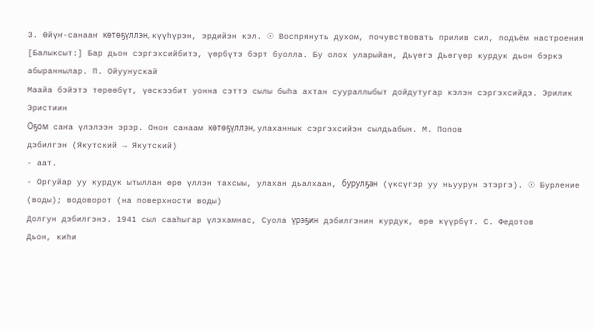3. Өйүҥ-санааҥ көтөҕүллэн, күүһүрэн, эрдийэн кэл. ☉ Воспрянуть духом, почувствовать прилив сил, подъём настроения
[Балыксыт:] Бар дьон сэргэхсийбитэ, үөрбүтэ бэрт буолла. Бу олох уларыйан, Дьүөгэ Дьөгүөр курдук дьон бэркэ абыраннылар. П. Ойуунускай
Маайа бэйэтэ төрөөбүт, үөскээбит уонна сэттэ сылы быһа ахтан суураллыбыт дойдутугар кэлэн сэргэхсийдэ. Эрилик Эристиин
Оҕом саҥа үлэлээн эрэр. Онон санаам көтөҕүллэн, улаханнык сэргэхсийэн сылдьабын. М. Попов
дэбилгэн (Якутский → Якутский)
- аат.
- Оргуйар уу курдук ытыллан өрө үллэн тахсыы, улахан дьалхаан, бурулҕан (үксүгэр уу ньуурун этэргэ). ☉ Бурление (воды); водоворот (на поверхности воды)
Долгун дэбилгэнэ. 1941 сыл сааһыгар үлэхамнас, Суола үрэҕин дэбилгэнин курдук, өрө күүрбүт. С. Федотов
Дьон, киһи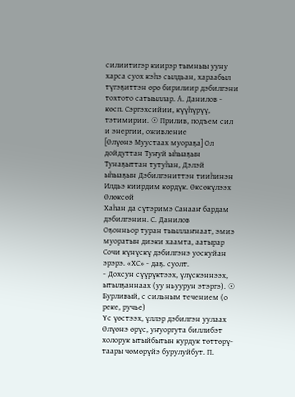силиитигэр киирэр тымныы ууну харса суох кэһэ сылдьан, хараабыл түгэҕиттэн өрө бирилиир дэбилгэни тохтото сатыыллар. А. Данилов - көсп. Сэргэхсийии, күүһүрүү, тэтимирии. ☉ Прилив, подъем сил и энергии, оживление
[Өлүөнэ Муустаах муораҕа] Ол дойдуттан Туҥуй ыһыаҕын Тунаҕыттан тутуһан, Дэлэй ыһыаҕын Дэбилгэниттэн тииһинэн Илдьэ киирдим көрдүк. Өксөкүлээх Өлөксөй
Хаһан да сүтэримэ Санааҥ бардам дэбилгэнин. С. Данилов
Оҕонньор туран тыыллаҥнаат, эмиэ муоратын диэки хаамта, аатырар Сочи күнүскү дэбилгэнэ уоскуйан эрэрэ. «ХС» - даҕ. суолт.
- Дохсун сүүрүктээх, үлүскэннээх, ытылҕаннаах (уу ньуурун этэргэ). ☉ Бурливый, с сильным течением (о реке, ручье)
Үс үөстээх, үллэр дэбилгэн уулаах Өлүөнэ өрүс, уҥуоргута биллибэт холорук ытыйбытын курдук төттөрү-таары чөмөрүйэ бурулуйбут. П.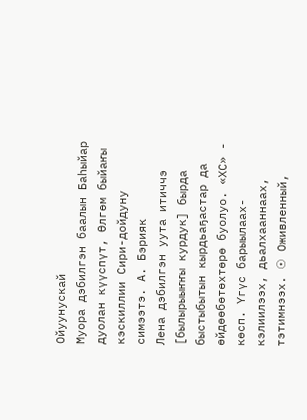Ойуунускай
Муора дэбилгэн баалын Баһыйар дуолан күүспүт, Өлгөм быйаҥы кэскиллии Сири-дойдуну симээтэ. А. Бэрияк
Лена дэбилгэн уута итиччэ [былырыыҥҥы курдук] бырда быстыбытын кырдьаҕастар да өйдөөбөтөхтөрө буолуо. «ХС» - көсп. Үгүс барыылаах-кэлиилээх, дьалхааннаах, тэтимнээх. ☉ Оживленный,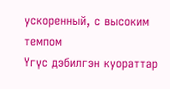ускоренный, с высоким темпом
Үгүс дэбилгэн куораттар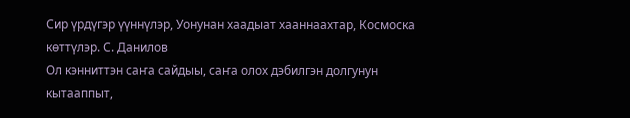Сир үрдүгэр үүннүлэр, Уонунан хаадыат хааннаахтар, Космоска көттүлэр. С. Данилов
Ол кэнниттэн саҥа сайдыы, саҥа олох дэбилгэн долгунун кытааппыт,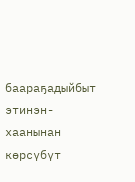баараҕадыйбыт этинэн-хаанынан көрсүбүт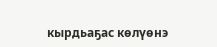кырдьаҕас көлүөнэ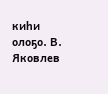киһи олоҕо. В. Яковлев